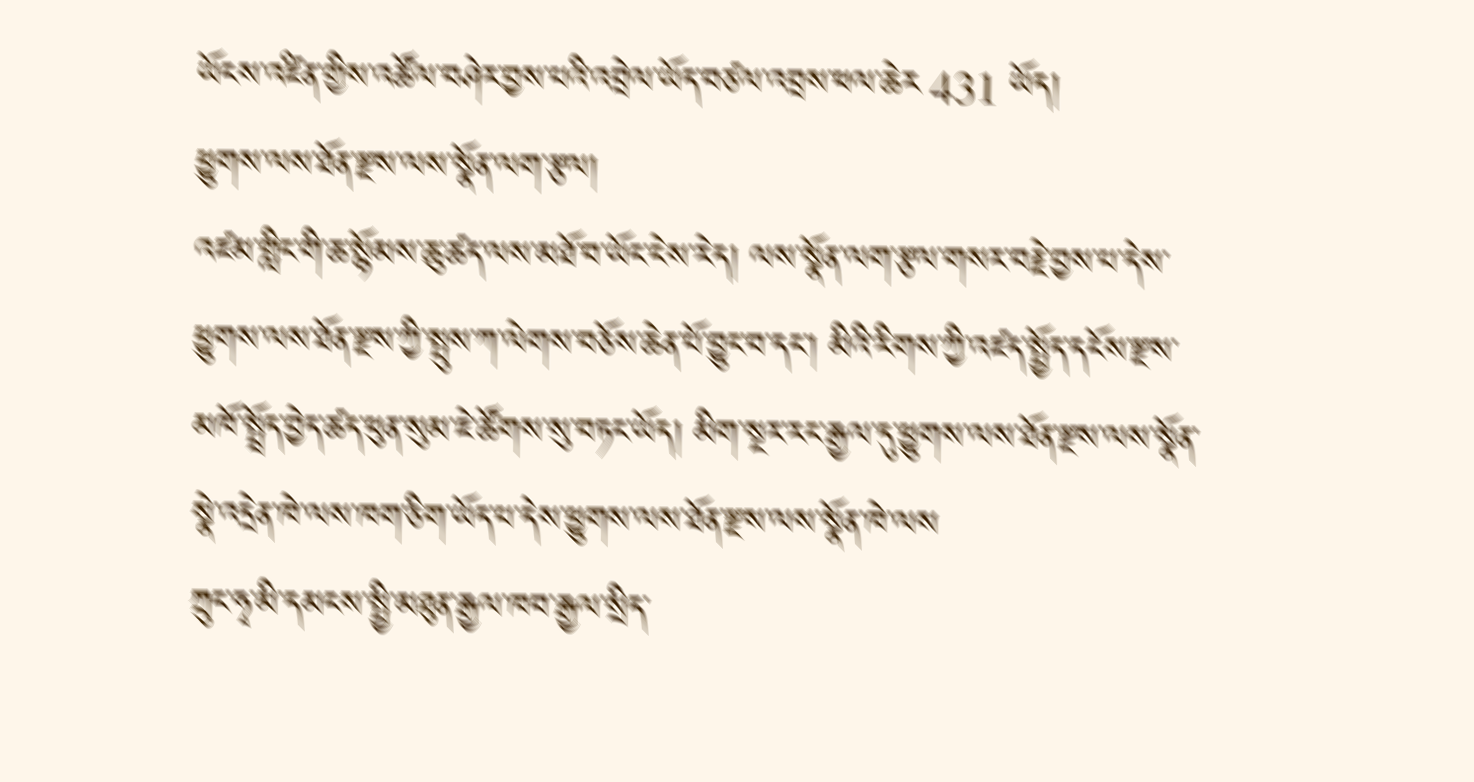ཡོངས་འཛིན་གྱིས་འཚོལ་བཤེར་བྱས་པའི་འབྲེལ་ཡོད་བཙལ་འབྲས་ཕལ་ཆེར 431 ཡོད།
ཕྱུགས་ལས་ཐོན་རྫས་ལས་སྣོན་ལག་རྩལ།
འཛམ་གླིང་གི་ཆ་སྙོམས་ཆུ་ཚད་ལས་མཐོ་བ་ཡོང་ངེས་རེད། ལས་སྣོན་ལག་རྩལ་གསར་བརྗེ་བྱས་པ་དེས་ཕྱུགས་ལས་ཐོན་རྫས་ཀྱི་སྤུས་ཀ་ལེགས་བཅོས་ཆེན་པོ་བྱུང་བ་དང་། མིའི་རིགས་ཀྱི་འཛད་སྤྱོད་དངོས་རྫས་མཁོ་སྤྲོད་བྱེད་ཚད་ཕུན་སུམ་ཇེ་ཚོགས་སུ་བཏང་ཡོད། མིག་སྔར་རང་རྒྱལ་དུ་ཕྱུགས་ལས་ཐོན་རྫས་ལས་སྣོན་སྣེ་འདྲེན་ཁེ་ལས་ཁག་ཅིག་ཡོད་པ་དེས་ཕྱུགས་ལས་ཐོན་རྫས་ལས་སྣོན་ཁེ་ལས
ཀྲུང་ཧྭ་མི་དམངས་སྤྱི་མཐུན་རྒྱལ་ཁབ་རྒྱལ་སྲིད་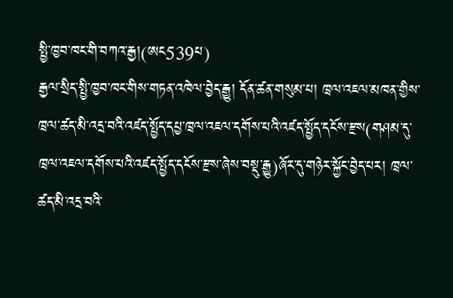སྤྱི་ཁྱབ་ཁང་གི་བཀའ་རྒྱ།(ཨང539པ)
རྒྱལ་སྲིད་སྤྱི་ཁྱབ་ཁང་གིས་གཏན་འཁེལ་བྱེད་རྒྱུ། དོན་ཚན་གསུམ་པ། ཁྲལ་འཇལ་མཁན་གྱིས་ཁྲལ་ཚད་མི་འདྲ་བའི་འཛད་སྤྱོད་དཔྱ་ཁྲལ་འཇལ་དགོས་པའི་འཛད་སྤྱོད་དངོས་རྫས(གཤམ་དུ་ཁྲལ་འཇལ་དགོས་པའི་འཛད་སྤྱོད་དངོས་རྫས་ཞེས་བསྡུ་རྒྱུ)ཞོར་དུ་གཉེར་སྐྱོང་བྱེད་པར། ཁྲལ་ཚད་མི་འདྲ་བའི་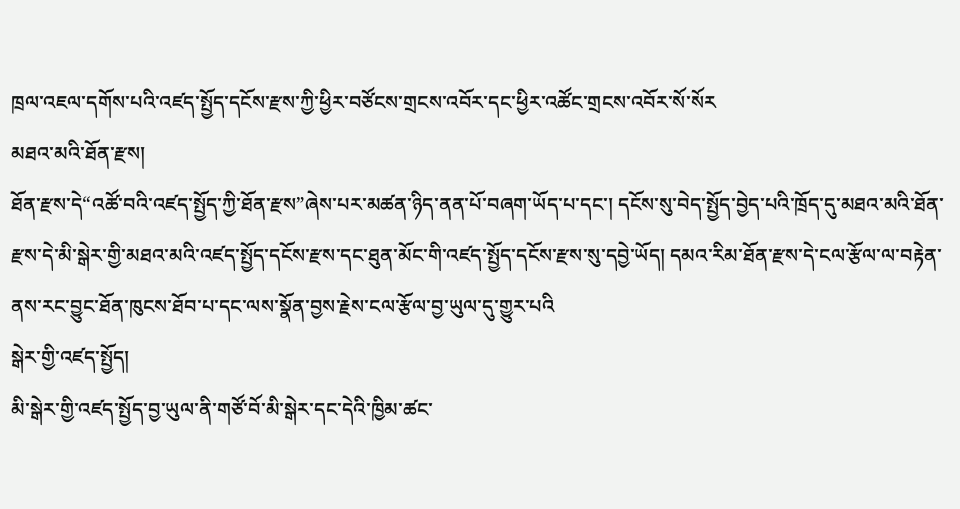ཁྲལ་འཇལ་དགོས་པའི་འཛད་སྤྱོད་དངོས་རྫས་ཀྱི་ཕྱིར་བཙོངས་གྲངས་འབོར་དང་ཕྱིར་འཚོང་གྲངས་འབོར་སོ་སོར
མཐའ་མའི་ཐོན་རྫས།
ཐོན་རྫས་དེ“འཚོ་བའི་འཛད་སྤྱོད་ཀྱི་ཐོན་རྫས”ཞེས་པར་མཚན་ཉིད་ནན་པོ་བཞག་ཡོད་པ་དང་། དངོས་སུ་བེད་སྤྱོད་བྱེད་པའི་ཁྲོད་དུ་མཐའ་མའི་ཐོན་རྫས་དེ་མི་སྒེར་གྱི་མཐའ་མའི་འཛད་སྤྱོད་དངོས་རྫས་དང་ཐུན་མོང་གི་འཛད་སྤྱོད་དངོས་རྫས་སུ་དབྱེ་ཡོད། དམའ་རིམ་ཐོན་རྫས་དེ་ངལ་རྩོལ་ལ་བརྟེན་ནས་རང་བྱུང་ཐོན་ཁུངས་ཐོབ་པ་དང་ལས་སྣོན་བྱས་རྗེས་ངལ་རྩོལ་བྱ་ཡུལ་དུ་གྱུར་པའི
སྒེར་གྱི་འཛད་སྤྱོད།
མི་སྒེར་གྱི་འཛད་སྤྱོད་བྱ་ཡུལ་ནི་གཙོ་བོ་མི་སྒེར་དང་དེའི་ཁྱིམ་ཚང་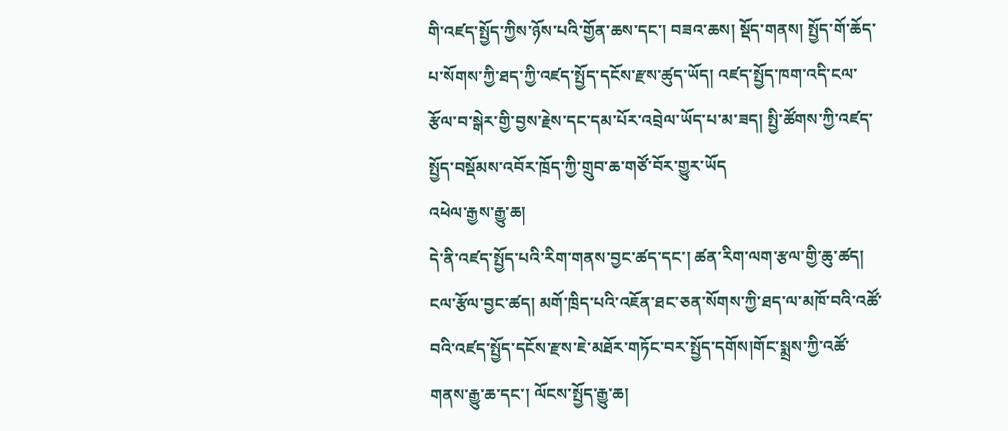གི་འཛད་སྤྱོད་ཀྱིས་ཉོས་པའི་གྱོན་ཆས་དང་། བཟའ་ཆས། སྡོད་གནས། སྤྱོད་གོ་ཆོད་པ་སོགས་ཀྱི་ཐད་ཀྱི་འཛད་སྤྱོད་དངོས་རྫས་ཚུད་ཡོད། འཛད་སྤྱོད་ཁག་འདི་ངལ་རྩོལ་བ་སྒེར་གྱི་བྱས་རྗེས་དང་དམ་པོར་འབྲེལ་ཡོད་པ་མ་ཟད། སྤྱི་ཚོགས་ཀྱི་འཛད་སྤྱོད་བསྡོམས་འབོར་ཁྲོད་ཀྱི་གྲུབ་ཆ་གཙོ་བོར་གྱུར་ཡོད
འཕེལ་རྒྱས་རྒྱུ་ཆ།
དེ་ནི་འཛད་སྤྱོད་པའི་རིག་གནས་བྱང་ཚད་དང་། ཚན་རིག་ལག་རྩལ་གྱི་ཆུ་ཚད། ངལ་རྩོལ་བྱང་ཚད། མགོ་ཁྲིད་པའི་འཇོན་ཐང་ཅན་སོགས་ཀྱི་ཐད་ལ་མཁོ་བའི་འཚོ་བའི་འཛད་སྤྱོད་དངོས་རྫས་ཇེ་མཐོར་གཏོང་བར་སྤྱོད་དགོས།གོང་སྨྲས་ཀྱི་འཚོ་གནས་རྒྱུ་ཆ་དང་། ལོངས་སྤྱོད་རྒྱུ་ཆ།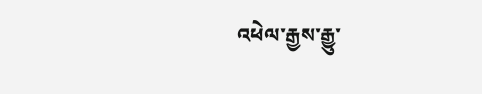འཕེལ་རྒྱས་རྒྱུ་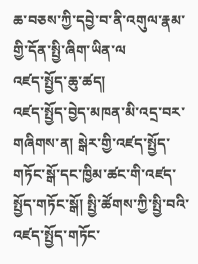ཆ་བཅས་ཀྱི་དབྱེ་བ་ནི་འགུལ་རྣམ་གྱི་དོན་སྤྱི་ཞིག་ཡིན་ལ
འཛད་སྤྱོད་ཆུ་ཚད།
འཛད་སྤྱོད་བྱེད་མཁན་མི་འདྲ་བར་གཞིགས་ན། སྒེར་གྱི་འཛད་སྤྱོད་གཏོང་སྒོ་དང་ཁྱིམ་ཚང་གི་འཛད་སྤྱོད་གཏོང་སྒོ། སྤྱི་ཚོགས་ཀྱི་སྤྱི་བའི་འཛད་སྤྱོད་གཏོང་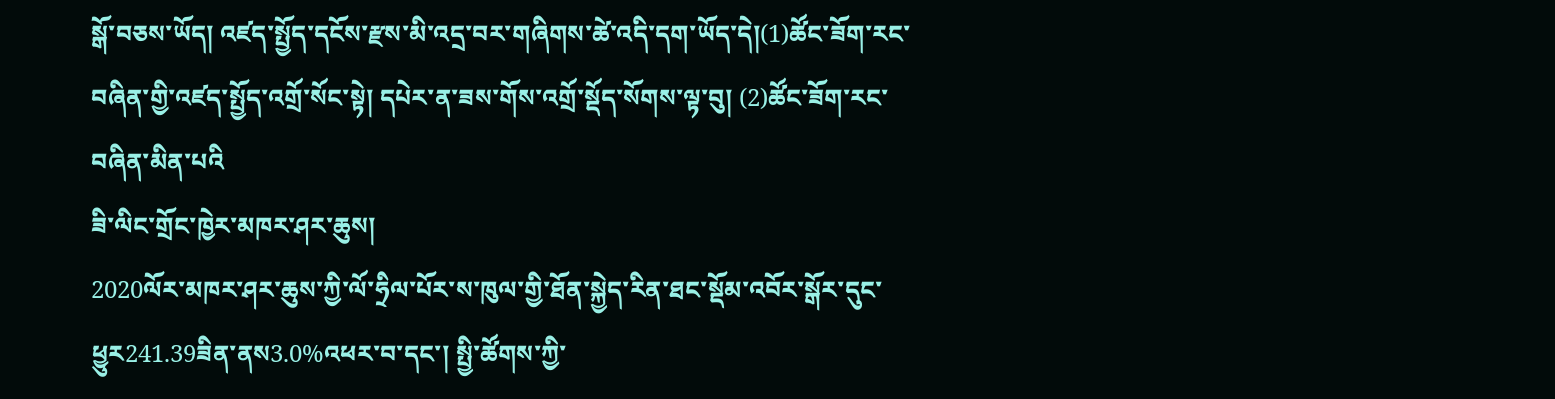སྒོ་བཅས་ཡོད། འཛད་སྤྱོད་དངོས་རྫས་མི་འདྲ་བར་གཞིགས་ཚེ་འདི་དག་ཡོད་དེ།(1)ཚོང་ཟོག་རང་བཞིན་གྱི་འཛད་སྤྱོད་འགྲོ་སོང་སྟེ། དཔེར་ན་ཟས་གོས་འགྲོ་སྡོད་སོགས་ལྟ་བུ། (2)ཚོང་ཟོག་རང་བཞིན་མིན་པའི
ཟི་ལིང་གྲོང་ཁྱེར་མཁར་ཤར་ཆུས།
2020ལོར་མཁར་ཤར་ཆུས་ཀྱི་ལོ་ཧྲིལ་པོར་ས་ཁུལ་གྱི་ཐོན་སྐྱེད་རིན་ཐང་སྡོམ་འབོར་སྒོར་དུང་ཕྱུར241.39ཟིན་ནས3.0%འཕར་བ་དང་། སྤྱི་ཚོགས་ཀྱི་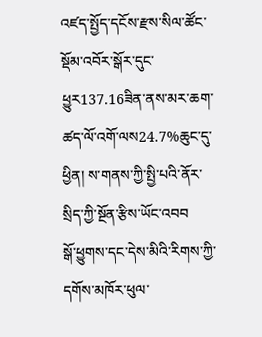འཛད་སྤྱོད་དངོས་རྫས་སིལ་ཚོང་སྡོམ་འབོར་སྒོར་དུང་ཕྱུར137.16ཟིན་ནས་མར་ཆག་ཚད་ལོ་འགོ་ལས24.7%ཆུང་དུ་ཕྱིན། ས་གནས་ཀྱི་སྤྱི་པའི་ནོར་སྲིད་ཀྱི་སྔོན་རྩིས་ཡོང་འབབ
སྒོ་ཕྱུགས་དང་དེས་མིའི་རིགས་ཀྱི་དགོས་མཁོར་ཕུལ་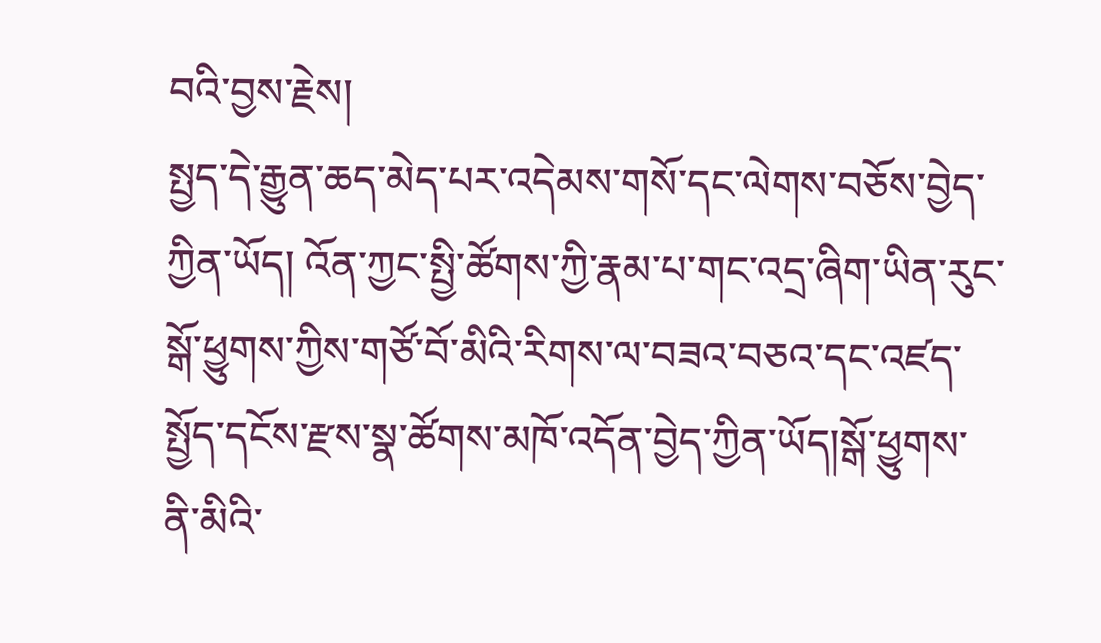བའི་བྱས་རྗེས།
སྤྱད་དེ་རྒྱུན་ཆད་མེད་པར་འདེམས་གསོ་དང་ལེགས་བཅོས་བྱེད་ཀྱིན་ཡོད། འོན་ཀྱང་སྤྱི་ཚོགས་ཀྱི་རྣམ་པ་གང་འདྲ་ཞིག་ཡིན་རུང་སྒོ་ཕྱུགས་ཀྱིས་གཙོ་བོ་མིའི་རིགས་ལ་བཟའ་བཅའ་དང་འཛད་སྤྱོད་དངོས་རྫས་སྣ་ཚོགས་མཁོ་འདོན་བྱེད་ཀྱིན་ཡོད།སྒོ་ཕྱུགས་ནི་མིའི་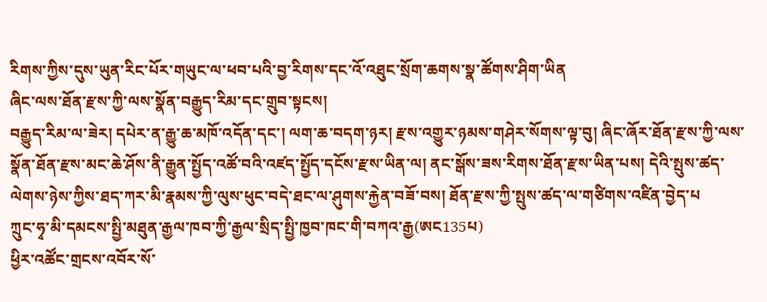རིགས་ཀྱིས་དུས་ཡུན་རིང་པོར་གཡུང་ལ་ཕབ་པའི་བྱ་རིགས་དང་འོ་འཐུང་སྲོག་ཆགས་སྣ་ཚོགས་ཤིག་ཡིན
ཞིང་ལས་ཐོན་རྫས་ཀྱི་ལས་སྣོན་བརྒྱུད་རིམ་དང་གྲུབ་སྟངས།
བརྒྱུད་རིམ་ལ་ཟེར། དཔེར་ན་རྒྱུ་ཆ་མཁོ་འདོན་དང་། ལག་ཆ་བདག་ཉར། རྫས་འགྱུར་ཉམས་གཤེར་སོགས་ལྟ་བུ། ཞིང་ཞོར་ཐོན་རྫས་ཀྱི་ལས་སྣོན་ཐོན་རྫས་མང་ཆེ་ཤོས་ནི་རྒྱུན་སྤྱོད་འཚོ་བའི་འཛད་སྤྱོད་དངོས་རྫས་ཡིན་ལ། ནང་སྒོས་ཟས་རིགས་ཐོན་རྫས་ཡིན་པས། དེའི་སྤུས་ཚད་ལེགས་ཉེས་ཀྱིས་ཐད་ཀར་མི་རྣམས་ཀྱི་ལུས་ཕུང་བདེ་ཐང་ལ་ཤུགས་རྐྱེན་བཟོ་བས། ཐོན་རྫས་ཀྱི་སྤུས་ཚད་ལ་གཙིགས་འཛིན་བྱེད་པ
ཀྲུང་ཧྭ་མི་དམངས་སྤྱི་མཐུན་རྒྱལ་ཁབ་ཀྱི་རྒྱལ་སྲིད་སྤྱི་ཁྱབ་ཁང་གི་བཀའ་རྒྱ(ཨང135པ)
ཕྱིར་འཚོང་གྲངས་འབོར་སོ་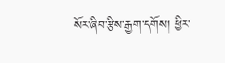སོར་ཞིབ་རྩིས་རྒྱག་དགོས། ཕྱིར་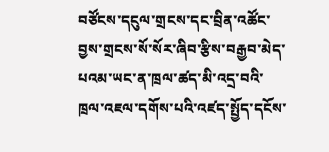བཙོངས་དངུལ་གྲངས་དང་བྲིན་འཚོང་བྱས་གྲངས་སོ་སོར་ཞིབ་རྩིས་བརྒྱབ་མེད་པའམ་ཡང་ན་ཁྲལ་ཚད་མི་འདྲ་བའི་ཁྲལ་འཇལ་དགོས་པའི་འཛད་སྤྱོད་དངོས་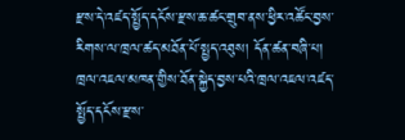རྫས་དེ་འཛད་སྤྱོད་དངོས་རྫས་ཆ་ཚང་གྲུབ་ནས་ཕྱིར་འཚོང་བྱས་རིགས་ལ་ཁྲལ་ཚད་མཐོན་པོ་སྤྱད་འཐུས། དོན་ཚན་བཞི་པ། ཁྲལ་འཇལ་མཁན་གྱིས་ཐོན་སྐྱེད་བྱས་པའི་ཁྲལ་འཇལ་འཛད་སྤྱོད་དངོས་རྫས་